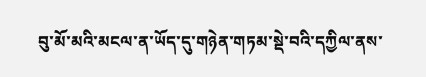བུ་མོ་མའི་མངལ་ན་ཡོད་དུ་གཉེན་གཏམ་སྡེ་བའི་དཀྱིལ་ནས་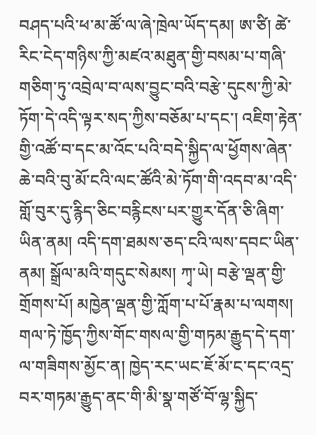བཤད་པའི་ཕ་མ་ཚོ་ལ་ཞེ་ཁྲེལ་ཡོད་དམ། ཨ་ཙི། ཚེ་རིང་ངེད་གཉིས་ཀྱི་མཛའ་མཐུན་གྱི་བསམ་པ་གཞི་གཅིག་ཏུ་འབྲེལ་བ་ལས་བྱུང་བའི་བརྩེ་དུངས་ཀྱི་མེ་ཏོག་དེ་འདི་ལྟར་སད་ཀྱིས་བཅོམ་པ་དང་། འཇིག་རྟེན་གྱི་འཚོ་བ་དང་མ་འོང་པའི་བདེ་སྐྱིད་ལ་ཕྱོགས་ཞེན་ཆེ་བའི་བུ་མོ་ངའི་ལང་ཚོའི་མེ་ཏོག་གི་འདབ་མ་འདི་གློ་བུར་དུ་རྙིད་ཅིང་བརྙིངས་པར་གྱུར་དོན་ཅི་ཞིག་ཡིན་ནམ། འདི་དག་ཐམས་ཅད་ངའི་ལས་དབང་ཡིན་ནམ། སྒྲོལ་མའི་གདུང་སེམས། ཀྭ་ཡེ། བརྩེ་ལྡན་གྱི་གྲོགས་པོ། མཁྱེན་ལྡན་གྱི་ཀློག་པ་པོ་རྣམ་པ་ལགས། གལ་ཏེ་ཁྱོད་ཀྱིས་གོང་གསལ་གྱི་གཏམ་རྒྱུད་དེ་དག་ལ་གཟིགས་མྱོང་ན། ཁྱེད་རང་ཡང་ཇོ་མོ་ང་དང་འདྲ་བར་གཏམ་རྒྱུད་ནང་གི་མི་སྣ་གཙོ་བོ་ལྷ་སྐྱིད་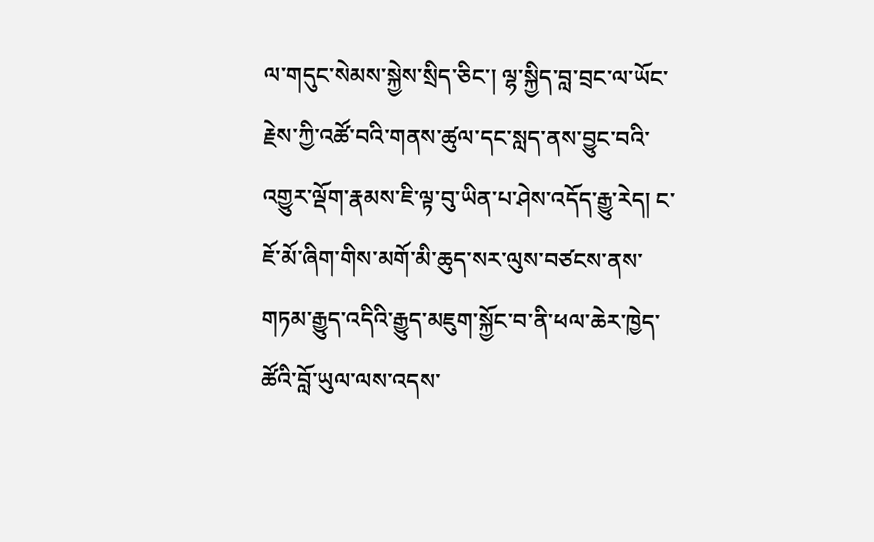ལ་གདུང་སེམས་སྐྱེས་སྲིད་ཅིང་། ལྷ་སྐྱིད་བླ་བྲང་ལ་ཡོང་རྗེས་ཀྱི་འཚོ་བའི་གནས་ཚུལ་དང་སླད་ནས་བྱུང་བའི་འགྱུར་ལྡོག་རྣམས་ཇི་ལྟ་བུ་ཡིན་པ་ཤེས་འདོད་རྒྱུ་རེད། ང་ཇོ་མོ་ཞིག་གིས་མགོ་མི་ཆུད་སར་ལུས་བཙངས་ནས་གཏམ་རྒྱུད་འདིའི་རྒྱུད་མཇུག་སྐྱོང་བ་ནི་ཕལ་ཆེར་ཁྱེད་ཚོའི་བློ་ཡུལ་ལས་འདས་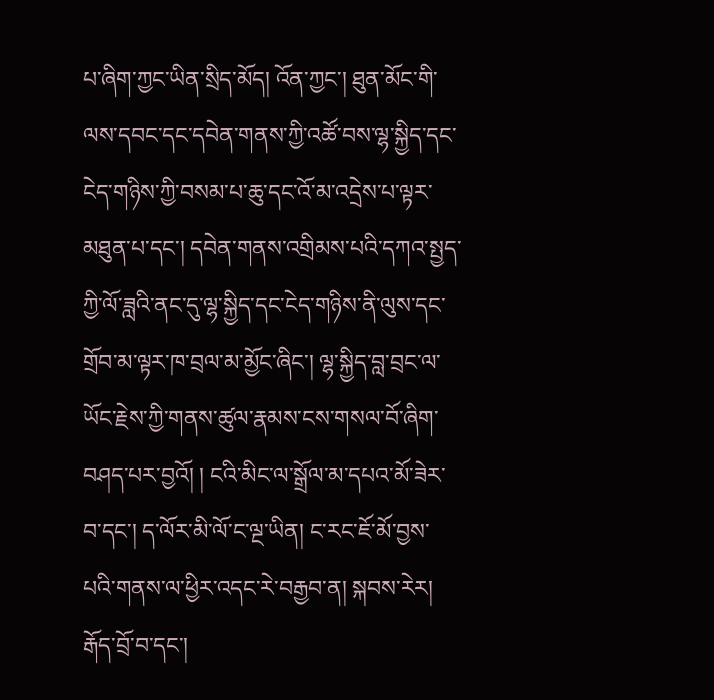པ་ཞིག་ཀྱང་ཡིན་སྲིད་མོད། འོན་ཀྱང་། ཐུན་མོང་གི་ལས་དབང་དང་དབེན་གནས་ཀྱི་འཚོ་བས་ལྷ་སྐྱིད་དང་ངེད་གཉིས་ཀྱི་བསམ་པ་ཆུ་དང་འོ་མ་འདྲེས་པ་ལྟར་མཐུན་པ་དང་། དབེན་གནས་འགྲིམས་པའི་དཀའ་སྤྱད་ཀྱི་ལོ་ཟླའི་ནང་དུ་ལྷ་སྐྱིད་དང་ངེད་གཉིས་ནི་ལུས་དང་གྲོབ་མ་ལྟར་ཁ་བྲལ་མ་མྱོང་ཞིང་། ལྷ་སྐྱིད་བླ་བྲང་ལ་ཡོང་རྗེས་ཀྱི་གནས་ཚུལ་རྣམས་ངས་གསལ་བོ་ཞིག་བཤད་པར་བྱའོ། ། ངའི་མིང་ལ་སྒྲོལ་མ་དཔའ་མོ་ཟེར་བ་དང་། ད་ལོར་མི་ལོ་ང་ལྔ་ཡིན། ང་རང་ཇོ་མོ་བྱས་པའི་གནས་ལ་ཕྱིར་འདང་རེ་བརྒྱབ་ན། སྐབས་རེར། རྒོད་བྲོ་བ་དང་།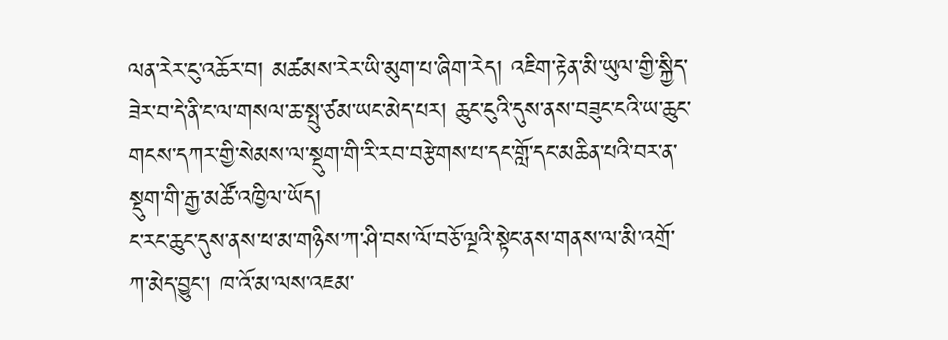ལན་རེར་ངུ་འཆོར་བ། མཚམས་རེར་ཡི་མུག་པ་ཞིག་རེད། འཇིག་རྟེན་མི་ཡུལ་གྱི་སྐྱིད་ཟེར་བ་དེ་ནི་ང་ལ་གསལ་ཆ་སྤུ་ཙམ་ཡང་མེད་པར། ཆུང་ངུའི་དུས་ནས་བཟུང་ངའི་ཡ་ཆུང་གངས་དཀར་གྱི་སེམས་ལ་སྡུག་གི་རི་རབ་བརྩེགས་པ་དང་གློ་དང་མཆིན་པའི་བར་ན་སྡུག་གི་རྒྱ་མཚོ་འཁྱིལ་ཡོད།
ང་རང་ཆུང་དུས་ནས་ཕ་མ་གཉིས་ཀ་ཤི་བས་ལོ་བཅོ་ལྔའི་སྟེང་ནས་གནས་ལ་མི་འགྲོ་ཀ་མེད་བྱུང་། ཁ་འོ་མ་ལས་འཇམ་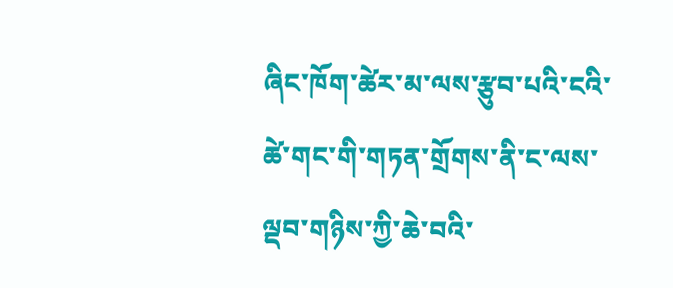ཞིང་ཁོག་ཚེར་མ་ལས་རྩུབ་པའི་ངའི་ ཚེ་གང་གི་གཏན་གྲོགས་ནི་ང་ལས་ལྡབ་གཉིས་ཀྱི་ཆེ་བའི་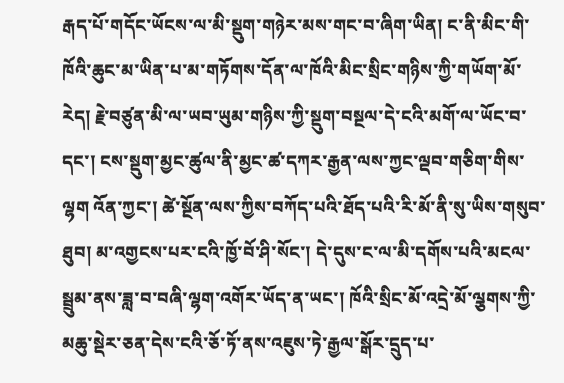རྒད་པོ་གདོང་ཡོངས་ལ་མི་སྡུག་གཉེར་མས་གང་བ་ཞིག་ཡིན། ང་ནི་མིང་གི་ཁོའི་ཆུང་མ་ཡིན་པ་མ་གཏོགས་དོན་ལ་ཁོའི་མིང་སྲིང་གཉིས་ཀྱི་གཡོག་མོ་རེད། རྗེ་བཙུན་མི་ལ་ཡབ་ཡུམ་གཉིས་ཀྱི་སྡུག་བསྔལ་དེ་ངའི་མགོ་ལ་ཡོང་བ་དང་། ངས་སྡུག་མྱང་ཚུལ་ནི་མྱང་ཚ་དཀར་རྒྱན་ལས་ཀྱང་ལྡབ་གཅིག་གིས་ལྷག འོན་ཀྱང་། ཚེ་སྔོན་ལས་ཀྱིས་བཀོད་པའི་ཐོད་པའི་རི་མོ་ནི་སུ་ཡིས་གསུབ་ཐུབ། མ་འགྱངས་པར་ངའི་ཁྱོ་བོ་ཤི་སོང་། དེ་དུས་ང་ལ་མི་དགོས་པའི་མངལ་སྦྲུམ་ནས་ཟླ་བ་བཞི་ལྷག་འགོར་ཡོད་ན་ཡང་། ཁོའི་སྲིང་མོ་འདྲེ་མོ་ལྕགས་ཀྱི་མཆུ་སྡེར་ཅན་དེས་ངའི་ཅོ་ཏོ་ནས་འཇུས་ཏེ་རྒྱལ་སྒོར་དྲུད་པ་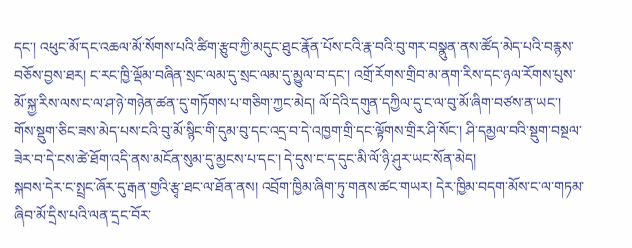དང་། འཕུང་མོ་དང་འཆལ་མོ་སོགས་པའི་ཚིག་རྩུབ་ཀྱི་མདུང་ཐུང་རྣོན་པོས་ངའི་རྣ་བའི་བུ་གར་བསྣུན་ནས་ཚོད་མེད་པའི་བརྙས་བཅོས་བྱས་ཐར། ང་རང་ཁྱི་ལྡོམ་བཞིན་སྲང་ལམ་དུ་སྲང་ལམ་དུ་མྱུལ་བ་དང་། འགྲོ་རོགས་གྲིབ་མ་ནག་རིས་དང་ཉལ་རོགས་པུས་མོ་སྐྱ་རིས་ལས་ང་ལ་ཤ་ཉེ་གཉེན་ཚན་དུ་གཏོགས་པ་གཅིག་ཀྱང་མེད། ལོ་དེའི་དགུན་དཀྱིལ་དུ་ང་ལ་བུ་མོ་ཞིག་བཙས་ན་ཡང་། གོས་སྡུག་ཅིང་ཟས་མེད་པས་ངའི་བུ་མོ་སྙིང་གི་དུམ་བུ་དང་འདྲ་བ་དེ་འཁྱག་གྲི་དང་ལྟོགས་གྲིར་ཤི་སོང་། ཤི་དམྱལ་བའི་སྡུག་བསྔལ་ཟེར་བ་དེ་ངས་ཚེ་ཐོག་འདི་ནས་མངོན་སུམ་དུ་མྱངས་པ་དང་། དེ་དུས་ང་ད་དུང་མི་ལོ་ཉི་ཤུར་ཡང་སོན་མེད།
སྐབས་དེར་ང་སྤྲང་ཞོར་དུ་རྒན་གྱའི་རྩྭ་ཐང་ལ་ཐོན་ནས། འབྲོག་ཁྱིམ་ཞིག་ཏུ་གནས་ཚང་གཡར། དེར་ཁྱིམ་བདག་མོས་ང་ལ་གཏམ་ཞིབ་མོ་དྲིས་པའི་ལན་དྲང་བོར་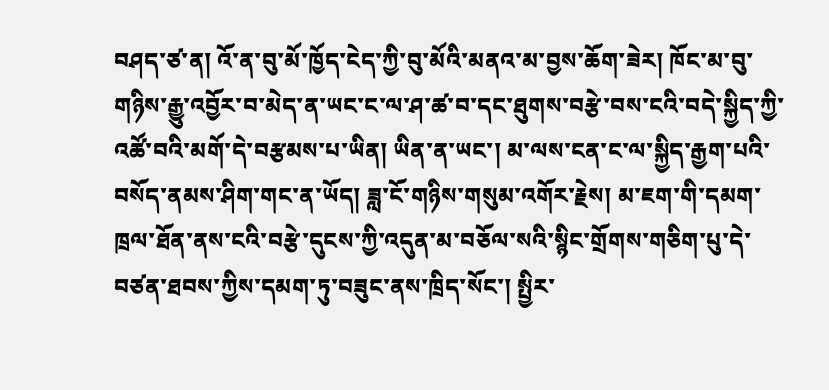བཤད་ཙ་ན། འོ་ན་བུ་མོ་ཁྱོད་ངེད་ཀྱི་བུ་མོའི་མནའ་མ་བྱས་ཆོག་ཟེར། ཁོང་མ་བུ་གཉིས་རྒྱུ་འབྱོར་བ་མེད་ན་ཡང་ང་ལ་ཤ་ཚ་བ་དང་ཐུགས་བརྩེ་བས་ངའི་བདེ་སྐྱིད་ཀྱི་འཚོ་བའི་མགོ་དེ་བརྩམས་པ་ཡིན། ཡིན་ན་ཡང་། མ་ལས་ངན་ང་ལ་སྐྱིད་རྒྱག་པའི་བསོད་ནམས་ཤིག་གང་ན་ཡོད། ཟླ་ངོ་གཉིས་གསུམ་འགོར་རྗེས། མ་ཇག་གི་དམག་ཁྲལ་ཐོན་ནས་ངའི་བརྩེ་དུངས་ཀྱི་འདུན་མ་བཅོལ་སའི་སྙིང་གྲོགས་གཅིག་པུ་དེ་བཙན་ཐབས་ཀྱིས་དམག་ཏུ་བཟུང་ནས་ཁྲིད་སོང་། སྤྱིར་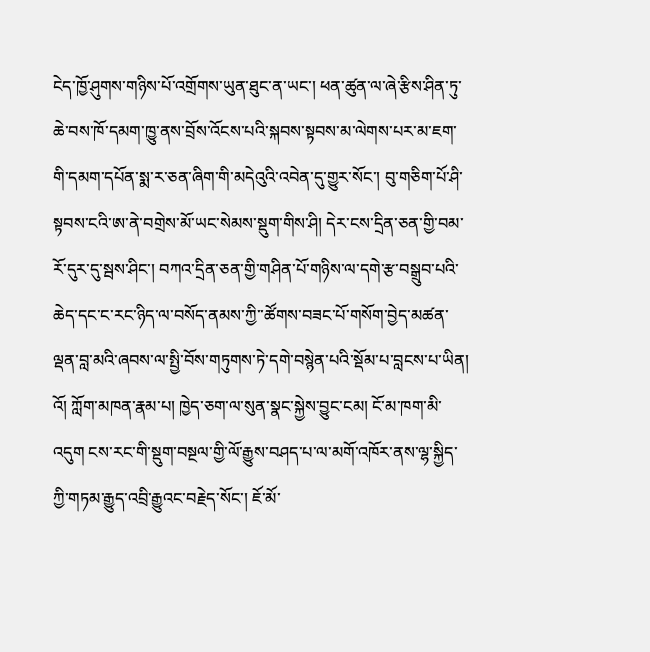ངེད་ཁྱོ་ཤུགས་གཉིས་པོ་འགྲོགས་ཡུན་ཐུང་ན་ཡང་། ཕན་ཚུན་ལ་ཞེ་རྩིས་ཤིན་ཏུ་ཆེ་བས་ཁོ་དམག་ཁྱུ་ནས་བྲོས་འོངས་པའི་སྐབས་སྟབས་མ་ལེགས་པར་མ་ཇག་གི་དམག་དཔོན་སྨ་ར་ཅན་ཞིག་གི་མདེའུའི་འབེན་དུ་གྱུར་སོང་། བུ་གཅིག་པོ་ཤི་སྟབས་ངའི་ཨ་ནེ་བགྲེས་མོ་ཡང་སེམས་སྡུག་གིས་ཤི། དེར་ངས་དྲིན་ཅན་གྱི་བམ་རོ་དུར་དུ་སྦས་ཤིང་། བཀའ་དྲིན་ཅན་གྱི་གཤིན་པོ་གཉིས་ལ་དགེ་རྩ་བསྒྲུབ་པའི་ཆེད་དང་ང་རང་ཉིད་ལ་བསོད་ནམས་ཀྱི་་ཚོགས་བཟང་པོ་གསོག་བྱེད་མཚན་ལྡན་བླ་མའི་ཞབས་ལ་སྤྱི་བོས་གཏུགས་ཏེ་དགེ་བསྙེན་པའི་སྡོམ་པ་བླངས་པ་ཡིན། འོ། ཀློག་མཁན་རྣམ་པ། ཁྱེད་ཅག་ལ་སུན་སྣང་སྐྱེས་བྱུང་ངམ། ངོ་མ་ཁག་མི་འདུག ངས་རང་གི་སྡུག་བསྔལ་གྱི་ལོ་རྒྱུས་བཤད་པ་ལ་མགོ་འཁོར་ནས་ལྷ་སྐྱིད་ཀྱི་གཏམ་རྒྱུད་འབྲི་རྒྱུའང་བརྗེད་སོང་། ཇོ་མོ་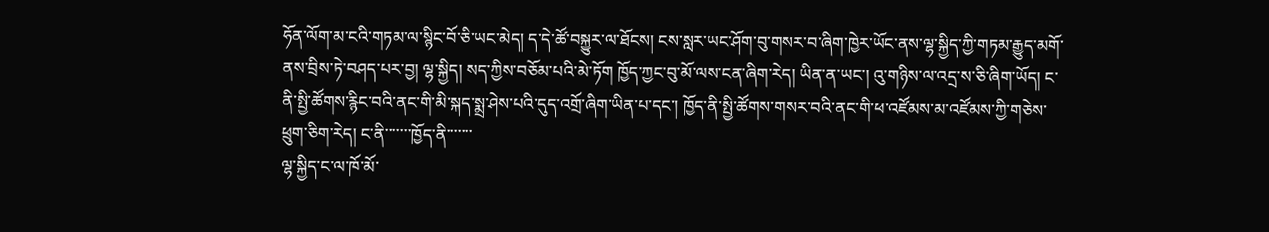ཧོན་ལོག་མ་ངའི་གཏམ་ལ་སྙིང་བོ་ཅི་ཡང་མེད། ད་དེ་ཚོ་བསྐྱུར་ལ་ཐོངས། ངས་སླར་ཡང་ཤོག་བུ་གསར་བ་ཞིག་ཁྱེར་ཡོང་ནས་ལྷ་སྐྱིད་ཀྱི་གཏམ་རྒྱུད་མགོ་ནས་བྲིས་ཏེ་བཤད་པར་བྱ། ལྷ་སྐྱིད། སད་ཀྱིས་བཅོམ་པའི་མེ་ཏོག ཁྱོད་ཀྱང་བུ་མོ་ལས་ངན་ཞིག་རེད། ཡིན་ན་ཡང་། འུ་གཉིས་ལ་འདྲ་ས་ཅི་ཞིག་ཡོད། ང་ནི་སྤྱི་ཚོགས་རྙིང་བའི་ནང་གི་མི་སྐད་སྨྲ་ཤེས་པའི་དུད་འགྲོ་ཞིག་ཡིན་པ་དང་། ཁྱོད་ནི་སྤྱི་ཚོགས་གསར་བའི་ནང་གི་ཕ་འཛོམས་མ་འཛོམས་ཀྱི་གཅེས་ཕྲུག་ཅིག་རེད། ང་ནི་་་་་་་ཁྱོད་ནི་་་་་་་
ལྷ་སྐྱིད་ང་ལ་ཁོ་མོ་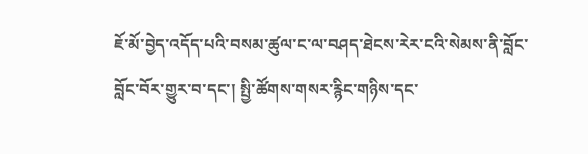ཇོ་མོ་བྱེད་འདོད་པའི་བསམ་ཚུལ་ང་ལ་བཤད་ཐེངས་རེར་ངའི་སེམས་ནི་བློང་བློང་བོར་གྱུར་བ་དང་། སྤྱི་ཚོགས་གསར་རྙིང་གཉིས་དང་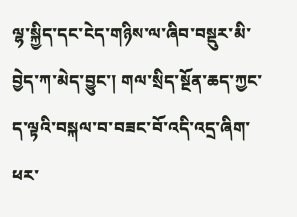ལྷ་སྐྱིད་དང་ངེད་གཉིས་ལ་ཞིབ་བསྡུར་མི་བྱེད་ཀ་མེད་བྱུང་། གལ་སྲིད་སྔོན་ཆད་ཀྱང་ད་ལྟའི་བསྐལ་བ་བཟང་བོ་འདི་འདྲ་ཞིག་ཕར་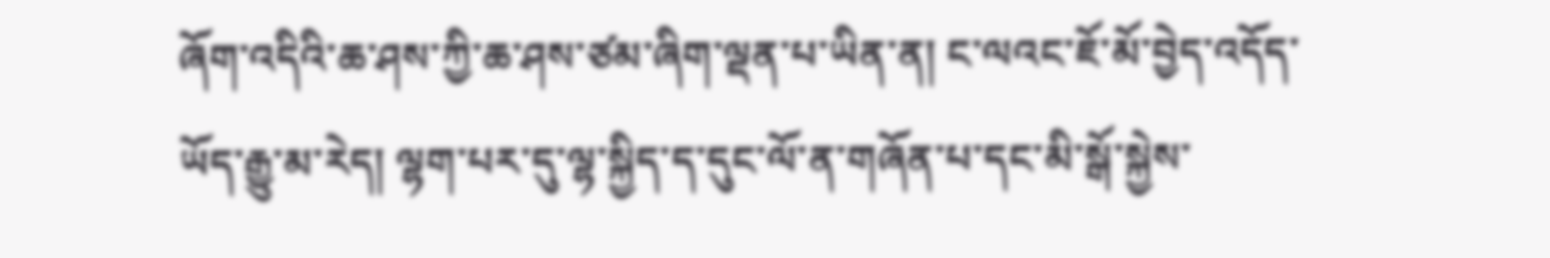ཞོག་འདིའི་ཆ་ཤས་ཀྱི་ཆ་ཤས་ཙམ་ཞིག་ལྡན་པ་ཡིན་ན། ང་ལའང་ཇོ་མོ་བྱེད་འདོད་ཡོད་རྒྱུ་མ་རེད། ལྷག་པར་དུ་ལྷ་སྐྱིད་ད་དུང་ལོ་ན་གཞོན་པ་དང་མི་སྒོ་སྐྱེས་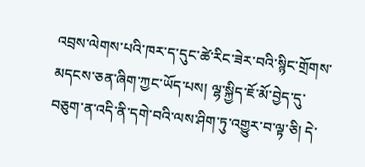འབྲས་ལེགས་པའི་ཁར་ད་དུང་ཚེ་རིང་ཟེར་བའི་སྙིང་གྲོགས་མདངས་ཅན་ཞིག་ཀྱང་ཡོད་པས། ལྷ་སྐྱིད་ཇོ་མོ་བྱེད་དུ་བཅུག་ན་འདི་ནི་དགེ་བའི་ལས་ཤིག་ཏུ་འགྱུར་བ་ལྟ་ཅི། དེ་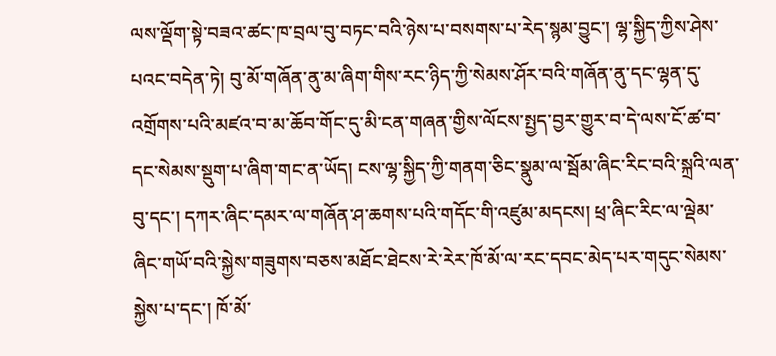ལས་ལྡོག་སྟེ་བཟའ་ཚང་ཁ་བྲལ་བུ་བཏང་བའི་ཉེས་པ་བསགས་པ་རེད་སྙམ་བྱུང་། ལྷ་སྐྱིད་ཀྱིས་ཤེས་པའང་བདེན་ཏེ། བུ་མོ་གཞོན་ནུ་མ་ཞིག་གིས་རང་ཉིད་ཀྱི་སེམས་ཤོར་བའི་གཞོན་ནུ་དང་ལྷན་དུ་འགྲོགས་པའི་མཛའ་བ་མ་ཆོབ་གོང་དུ་མི་ངན་གཞན་གྱིས་ལོངས་སྤྱད་བྱར་གྱུར་བ་དེ་ལས་ངོ་ཚ་བ་དང་སེམས་སྡུག་པ་ཞིག་གང་ན་ཡོད། ངས་ལྷ་སྐྱིད་ཀྱི་གནག་ཅིང་སྣུམ་ལ་སྦོམ་ཞིང་རིང་བའི་སྐྲའི་ལན་བུ་དང་། དཀར་ཞིང་དམར་ལ་གཞོན་ཤ་ཆགས་པའི་གདོང་གི་འཛུམ་མདངས། ཕྲ་ཞིང་རིང་ལ་ལྡེམ་ཞིང་གཡོ་བའི་སྐྱེས་གཟུགས་བཅས་མཐོང་ཐེངས་རེ་རེར་ཁོ་མོ་ལ་རང་དབང་མེད་པར་གདུང་སེམས་སྐྱེས་པ་དང་། ཁོ་མོ་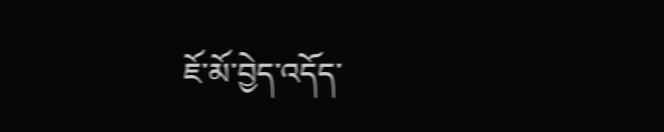ཇོ་མོ་བྱེད་འདོད་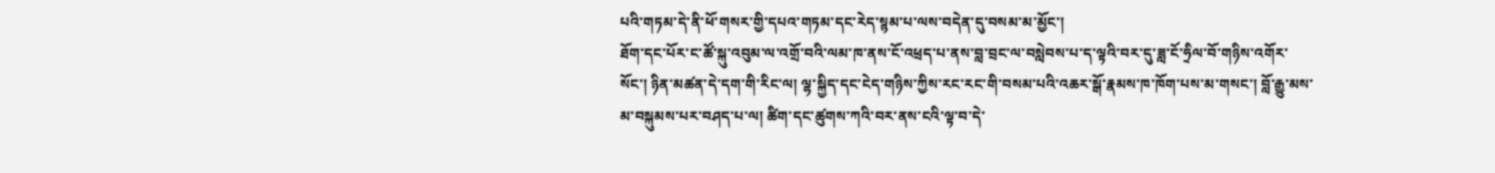པའི་གཏམ་དེ་ནི་ཕོ་གསར་གྱི་དཔའ་གཏམ་དང་རེད་སྙམ་པ་ལས་བདེན་དུ་བསམ་མ་མྱོང་།
ཐོག་དང་པོར་ང་ཚོ་སྐུ་འབུམ་ལ་འགྲོ་བའི་ལམ་ཁ་ནས་ངོ་འཕྲད་པ་ནས་བླ་བྲང་ལ་བསླེབས་པ་ད་ལྟའི་བར་དུ་ཟླ་ངོ་ཧྲིལ་བོ་གཉིས་འགོར་སོང་། ཉིན་མཚན་དེ་དག་གི་རིང་ལ། ལྷ་སྐྱིད་དང་ངེད་གཉིས་ཀྱིས་རང་རང་གི་བསམ་པའི་འཆར་སྒོ་རྣམས་ཁ་ཁོག་པས་མ་གསང་། བློ་རྒྱུ་མས་མ་བསྐུམས་པར་བཤད་པ་ལ། ཚིག་དང་ཚུགས་ཀའི་བར་ནས་ངའི་ལྟ་བ་དེ་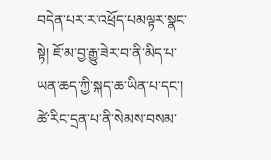བདེན་པར་ར་འཕྲོད་པམལྟར་སྣང་སྟེ། ཇོ་མ་བྱ་རྒྱུ་ཟེར་བ་ནི་མིད་པ་ཡན་ཆད་ཀྱི་སྐད་ཆ་ཡིན་པ་དང་། ཚེ་རིང་དྲན་པ་ནི་སེམས་བསམ་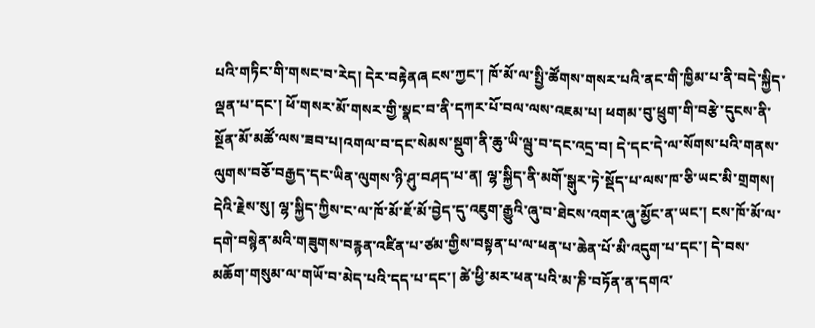པའི་གཏིང་གི་གསང་བ་རེད། དེར་བརྟེནཞ ངས་ཀྱང་། ཁོ་མོ་ལ་སྤྱི་ཚོགས་གསར་པའི་ནང་གི་ཁྱིམ་པ་ནི་བདེ་སྐྱིད་ལྡན་པ་དང་། ཕོ་གསར་མོ་གསར་གྱི་སྣང་བ་ནི་དཀར་པོ་བལ་ལས་འཇམ་པ། ཕགམ་བུ་ཕྲུག་གི་བརྩེ་དུངས་ནི་སྔོན་མོ་མཚོ་ལས་ཟབ་པ།འགལ་བ་དང་སེམས་སྡུག་ནི་ཆུ་ཡི་ལྦུ་བ་དང་འདྲ་བ། དེ་དང་དེ་ལ་སོགས་པའི་གནས་ལུགས་བཅོ་བརྒྱད་དང་ཡིན་ལུགས་ཉི་ཤུ་བཤད་པ་ན། ལྷ་སྐྱིད་ནི་མགོ་སྒུར་ཏེ་སྡོད་པ་ལས་ཁ་ཅི་ཡང་མི་གྲགས། དེའི་རྗེས་སུ། ལྷ་སྐྱིད་ཀྱིས་ང་ལ་ཁོ་མོ་ཇོ་མོ་བྱེད་དུ་འཇུག་རྒྱུའི་ཞུ་བ་ཐེངས་འགར་ཞུ་མྱོང་ན་ཡང་། ངས་ཁོ་མོ་ལ་ དགེ་བསྙེན་མའི་གཟུགས་བརྙན་འཛིན་པ་ཙམ་གྱིས་བསྟན་པ་ལ་ཕན་པ་ཆེན་པོ་མི་འདུག་པ་དང་། དེ་བས་མཆོག་གསུམ་ལ་གཡོ་བ་མེད་པའི་དད་པ་དང་། ཚེ་ཕྱི་མར་ཕན་པའི་མ་ཎི་བཏོན་ན་དགའ་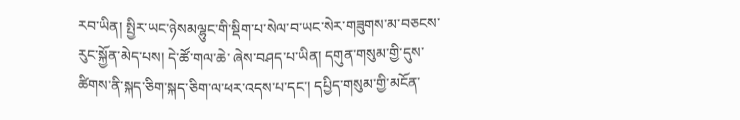རབ་ཡིན། སྤྱིར་ཡང་ཉེསམལྷུང་གི་སྡིག་པ་སེལ་བ་ཡང་སེར་གཟུགས་མ་བཅངས་རུང་སྐྱོན་མེད་པས། དེ་ཚོ་གལ་ཆེ་ ཞེས་བཤད་པ་ཡིན། དགུན་གསུམ་གྱི་དུས་ཚིགས་ནི་སྐད་ཅིག་སྐད་ཅིག་ལ་ཕར་འདས་པ་དང་། དཔྱིད་གསུམ་གྱི་མངོན་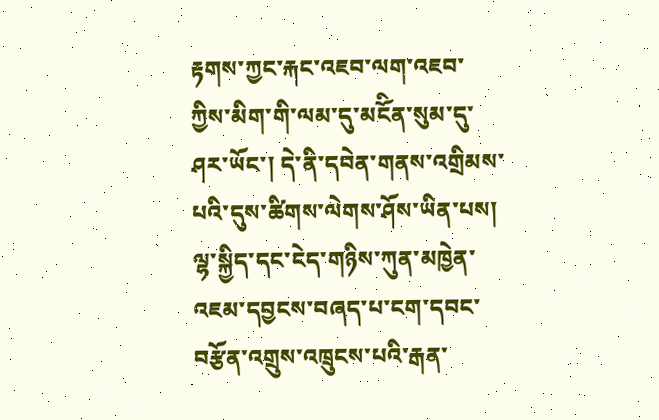རྟགས་ཀྱང་རྐང་འཇབ་ལག་འཇབ་ཀྱིས་མིག་གི་ལམ་དུ་མངོིན་སུམ་དུ་ཤར་ཡོང་། དེ་ནི་དབེན་གནས་འགྲིམས་པའི་དུས་ཚིགས་ལེགས་ཤོས་ཡིན་པས། ལྷ་སྐྱིད་དང་ངེད་གཉིས་ཀུན་མཁྱེན་འཇམ་དབྱངས་བཞད་པ་ངག་དབང་བརྩོན་འགྲུས་འཁྲུངས་པའི་རྒན་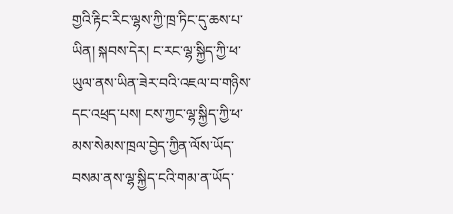གྱའི་རྟིང་རིང་ལྷས་ཀྱི་ཁྲ་ཏིང་དུ་ཆས་པ་ཡིན། སྐབས་དེར། ང་རང་ལྷ་སྐྱིད་ཀྱི་ཕ་ཡུལ་ནས་ཡིན་ཟེར་བའི་འཇལ་བ་གཉིས་དང་འཕྲད་པས། ངས་ཀྱང་ལྷ་སྐྱིད་ཀྱི་ཕ་མས་སེམས་ཁྲལ་བྱེད་ཀྱིན་ལོས་ཡོད་བསམ་ནས་ལྷ་སྐྱིད་ངའི་གམ་ན་ཡོད་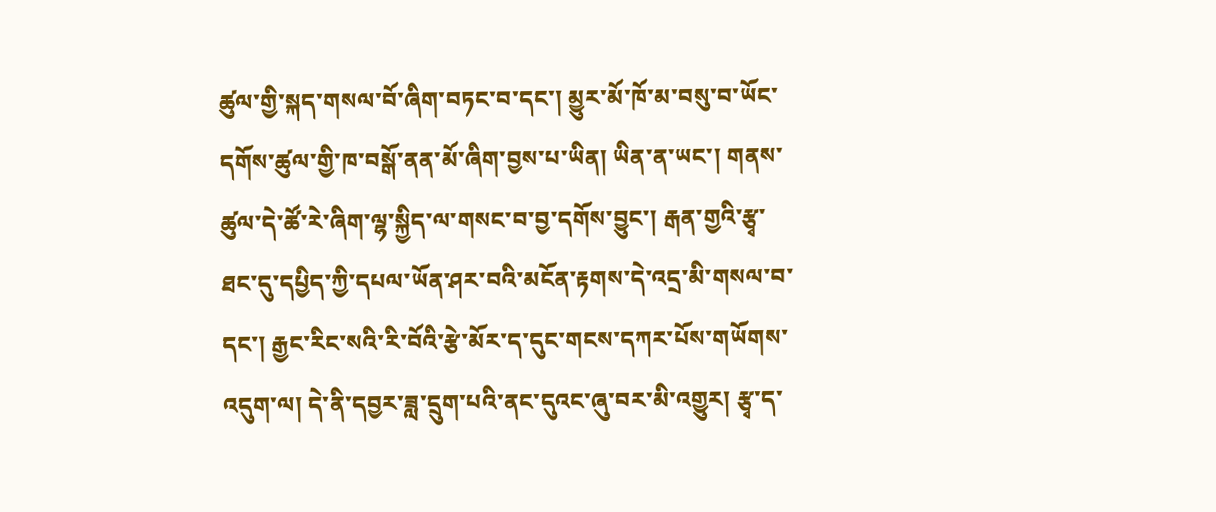ཚུལ་གྱི་སྐད་གསལ་བོ་ཞིག་བཏང་བ་དང་། མྱུར་མོ་ཁོ་མ་བསུ་བ་ཡོང་དགོས་ཚུལ་གྱི་ཁ་བསྒོ་ནན་མོ་ཞིག་བྱས་པ་ཡིན། ཡིན་ན་ཡང་། གནས་ཚུལ་དེ་ཚོ་རེ་ཞིག་ལྷ་སྐྱིད་ལ་གསང་བ་བྱ་དགོས་བྱུང་། རྒན་གྱའི་རྩྭ་ཐང་དུ་དཔྱིད་ཀྱི་དཔལ་ཡོན་ཤར་བའི་མངོན་རྟགས་དེ་འདྲ་མི་གསལ་བ་དང་། རྒྱང་རིང་སའི་རི་བོའི་རྩེ་མོར་ད་དུང་གངས་དཀར་པོས་གཡོགས་འདུག་ལ། དེ་ནི་དབྱར་ཟླ་དྲུག་པའི་ནང་དུའང་ཞུ་བར་མི་འགྱུར། རྩྭ་ད་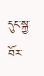དུང་སྐྱ་བོར་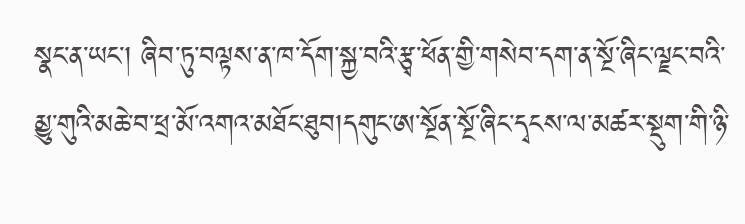སྣང་ན་ཡང་། ཞིབ་ཏུ་བལྟས་ན་ཁ་དོག་སྐྱ་བའི་རྩྭ་ཕོན་གྱི་གསེབ་དག་ན་སྔོ་ཞིང་ལྗང་བའི་མྱུ་གུའི་མཆེ་བ་ཕྲ་མོ་འགའ་མཐོང་ཐུབ།དགུང་ཨ་སྔོན་སྔོ་ཞིང་དྭངས་ལ་མཚར་སྡུག་གི་ཉི་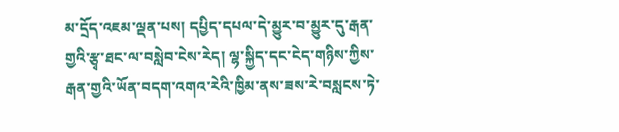མ་དྲོད་འཇམ་ལྡན་པས། དཔྱིད་དཔལ་དེ་མྱུར་བ་མྱུར་དུ་རྒན་གྱའི་རྩྭ་ཐང་ལ་བསླེབ་ངེས་རེད། ལྷ་སྐྱིད་དང་ངེད་གཉིས་ཀྱིས་རྒན་གྱའི་ཡོན་བདག་འགའ་རེའི་ཁྱིམ་ནས་ཟས་རེ་བསླངས་ཏེ་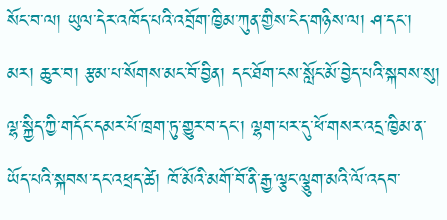སོང་བ་ལ། ཡུལ་དེར་འཁོད་པའི་འབྲོག་ཁྱིམ་ཀུན་གྱིས་ངེད་གཉིས་ལ། ཤ་དང་། མར། ཆུར་བ། རྩམ་པ་སོགས་མང་བོ་བྱིན། དང་ཐོག་ངས་སློང་མོ་བྱེད་པའི་སྐབས་སུ། ལྷ་སྐྱིད་ཀྱི་གདོང་དམར་པོ་ཁྲག་ཏུ་གྱུར་བ་དང་། ལྷག་པར་དུ་ཕོ་གསར་འདྲ་ཁྱིམ་ན་ཡོད་པའི་སྐབས་དང་འཕྲད་ཚེ། ཁོ་མོའི་མགོ་བོ་ནི་རྒྱ་ལྕང་ལྕུག་མའི་ལོ་འདབ་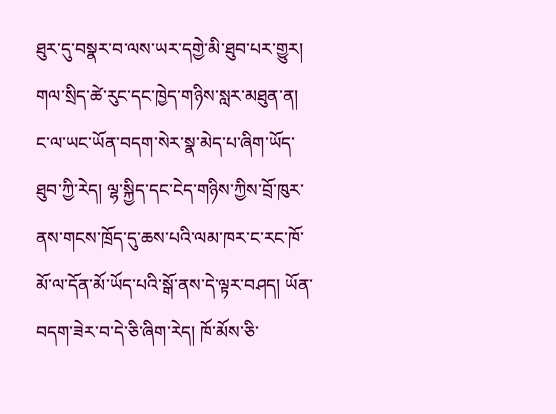ཐུར་དུ་བསྣར་བ་ལས་ཡར་དགྱེ་མི་ཐུབ་པར་གྱུར།
གལ་སྲིད་ཚེ་རུང་དང་ཁྱེད་གཉིས་སླར་མཐུན་ན། ང་ལ་ཡང་ཡོན་བདག་སེར་སྣ་མེད་པ་ཞིག་ཡོད་ཐུབ་ཀྱི་རེད། ལྷ་སྐྱིད་དང་ངེད་གཉིས་ཀྱིས་བྲོ་ཁུར་ནས་གངས་ཁྲོད་དུ་ཆས་པའི་ལམ་ཁར་ང་རང་ཁོ་མོ་ལ་དོན་མོ་ཡོད་པའི་སྒོ་ནས་དེ་ལྟར་བཤད། ཡོན་བདག་ཟེར་བ་དེ་ཅི་ཞིག་རེད། ཁོ་མོས་ཅི་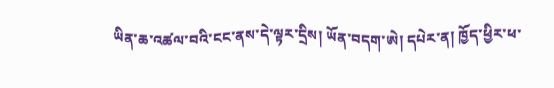ཡིན་ཆ་འཚལ་བའི་ངང་ནས་དེ་ལྟར་དྲིས། ཡོན་བདག་ཨེ། དཔེར་ན། ཁྱོད་ཕྱིར་ཕ་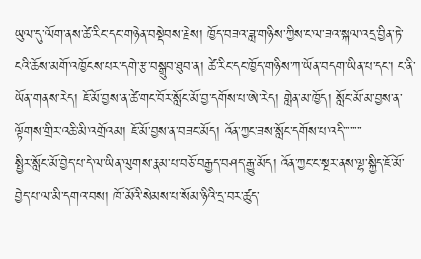ཡུལ་དུ་ལོག་ནས་ཚེ་རིང་དང་གཉེན་བསྡེབས་རྗེས། ཁྱོད་བཟའ་ཟླ་གཉིས་ཀྱིས་ང་ལ་ཟའ་སྐལ་འདྲ་བྱིན་ཏེ་ངའི་ཆོས་མགོ་འཁྱོངས་པར་དགེ་རྩ་བསྒྲུབ་ཐུབ་ན། ཚེ་རིང་དང་ཁྱོད་གཉིས་ཀ་ཡོན་བདག་ཡིན་པ་དང་། ང་ནི་ཡོན་གནས་རེད། ཇོ་མོ་བྱས་ན་ཚེ་གང་བོར་སློང་མོ་བྱ་དགོས་པ་ཨེ་རེད། གླེན་མ་ཁྱོད། སློང་མོ་མ་བྱས་ན་ལྟོགས་གྲིར་འཆི་མི་འགྲོའམ། ཇོ་མོ་བྱས་ན་བཟང་མོད། འོན་ཀྱང་ཟས་སློང་དགོས་པ་འདི་་་་་་་་
སྤྱིར་སློང་མོ་བྱེད་པ་དེ་ལ་ཡིན་ལུགས་རྣམ་པ་བཅོ་བརྒྱད་བཤད་རྒྱུ་མོད། འོན་ཀྱང་ང་སྔར་ནས་ལྷ་སྐྱིད་ཇོ་མོ་བྱེད་པ་ལ་མི་དགའ་བས། ཁོ་མོའི་སེམས་པ་སོམ་ཉིའི་དྲ་བར་ཚུད་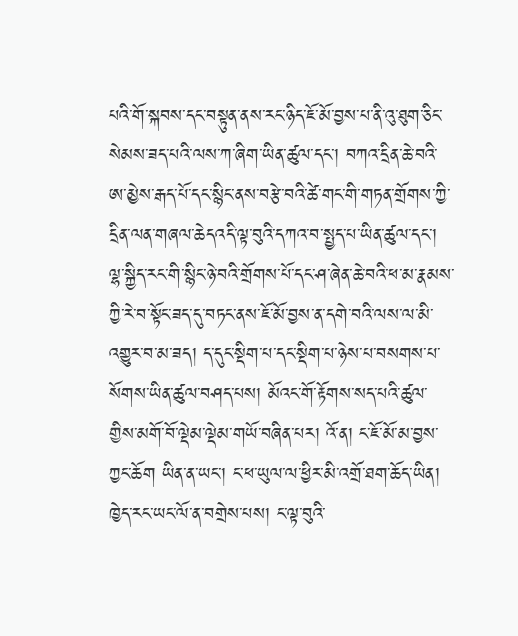པའི་གོ་སྐབས་དང་བསྟུན་ནས་རང་ཉིད་ཇོ་མོ་བྱས་པ་ནི་འུ་ཐུག་ཅིང་སེམས་ཟད་པའི་ལས་ཀ་ཞིག་ཡིན་ཚུལ་དང་། བཀའ་དྲིན་ཆེ་བའི་ཨ་མྱེས་རྒད་པོ་དང་སྙིང་ནས་བརྩེ་བའི་ཚེ་གང་གི་གཏན་གྲོགས་ཀྱི་དྲིན་ལན་གཞལ་ཆེདའདི་ལྟ་བུའི་དཀའ་བ་སྤྱད་པ་ཡིན་ཚུལ་དང་། ལྷ་སྐྱིད་རང་གི་སྙིང་ཉེ་བའི་གྲོགས་པོ་དང་ཤ་ཞེན་ཆེ་བའི་ཕ་མ་རྣམས་ཀྱི་རེ་བ་སྟོང་ཟད་དུ་བཏང་ནས་ཇོ་མོ་བྱས་ན་དགེ་བའི་ལས་ལ་མི་འགྱུར་བ་མ་ཟད། ད་དུང་སྡིག་པ་དང་སྡིག་པ་ཉེས་པ་བསགས་པ་སོགས་ཡིན་ཚུལ་བཤད་པས། མོའང་གོ་རྟོགས་སད་པའི་ཚུལ་གྱིས་མགོ་བོ་ལྡེམ་ལྡེམ་གཡོ་བཞིན་པར། འོ་ན། ང་ཇོ་མོ་མ་བྱས་ཀྱང་ཆོག ཡིན་ན་ཡང་། ང་ཕ་ཡུལ་ལ་ཕྱིར་མི་འགྲོ་ཐག་ཆོད་ཡིན། ཁྱེད་རང་ཡང་ལོ་ན་བགྲེས་པས། ང་ལྟ་བུའི་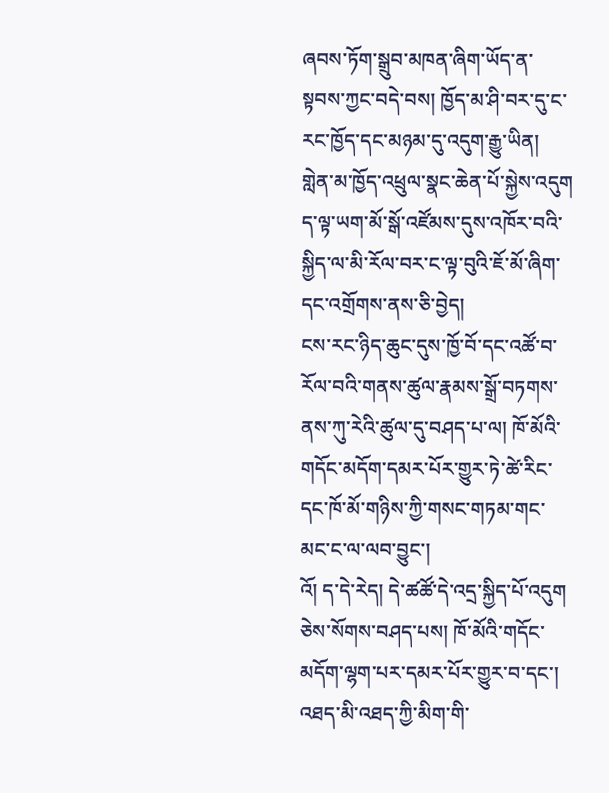ཞབས་ཏོག་སྒྲུབ་མཁན་ཞིག་ཡོད་ན་སྟབས་ཀྱང་བདེ་བས། ཁྱོད་མ་ཤི་བར་དུ་ང་རང་ཁྱོད་དང་མཉམ་དུ་འདུག་རྒྱུ་ཡིན། གླེན་མ་ཁྱོད་འཕྲུལ་སྣང་ཆེན་པོ་སྐྱེས་འདུག ད་ལྟ་ཡག་མོ་སྒོ་འཛོམས་དུས་འཁོར་བའི་སྐྱིད་ལ་མི་རོལ་བར་ང་ལྟ་བུའི་ཇོ་མོ་ཞིག་དང་འགྲོགས་ནས་ཅི་བྱེད།
ངས་རང་ཉིད་ཆུང་དུས་ཁྱོ་བོ་དང་འཚོ་བ་རོལ་བའི་གནས་ཚུལ་རྣམས་སྒྲོ་བཏགས་ནས་ཀུ་རེའི་ཚུལ་དུ་བཤད་པ་ལ། ཁོ་མོའི་གདོང་མདོག་དམར་པོར་གྱུར་ཏེ་ཚེ་རིང་དང་ཁོ་མོ་གཉིས་ཀྱི་གསང་གཏམ་གང་མང་ང་ལ་ལབ་བྱུང་།
འོ། ད་དེ་རེད། དེ་ཚཚོ་དེ་འདྲ་སྐྱིད་པོ་འདུག ཅེས་སོགས་བཤད་པས། ཁོ་མོའི་གདོང་མདོག་ལྷག་པར་དམར་པོར་གྱུར་བ་དང་། འཐད་མི་འཐད་ཀྱི་མིག་གི་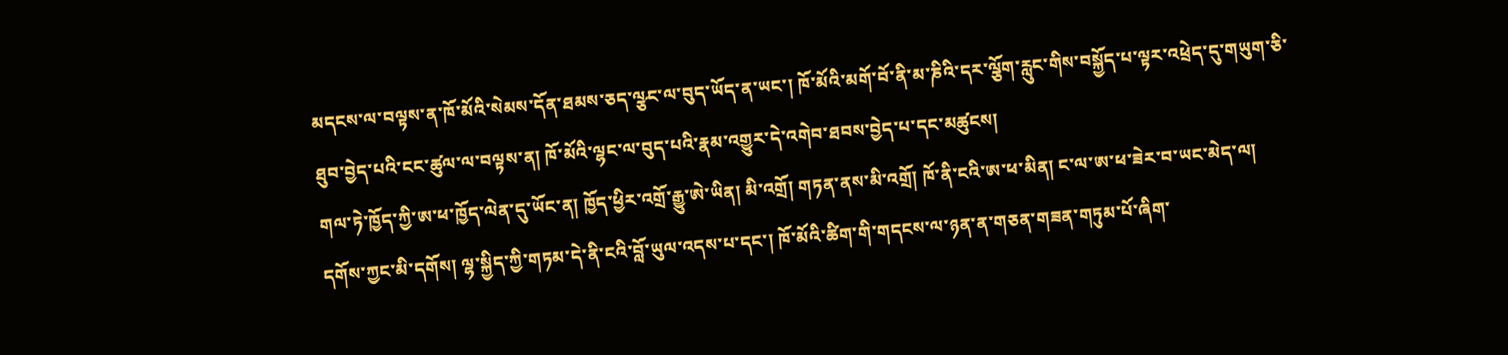མདངས་ལ་བལྟས་ན་ཁོ་མོའི་སེམས་དོན་ཐམས་ཅད་ལྩང་ལ་བུད་ཡོད་ན་ཡང་། ཁོ་མོའི་མགོ་བོ་ནི་མ་ཎིའི་དར་ལྕོག་རླུང་གིས་བསྐྱོད་པ་ལྟར་འཕྲེད་དུ་གཡུག་ཅི་ཐུབ་བྱེད་པའི་ངང་ཚུལ་ལ་བལྟས་ན། ཁོ་མོའི་ལྷང་ལ་བུད་པའི་རྣམ་འགྱུར་དེ་འགེབ་ཐབས་བྱེད་པ་དང་མཚུངས།
གལ་ཏེ་ཁྱོད་ཀྱི་ཨ་ཕ་ཁྱོད་ལེན་དུ་ཡོང་ན། ཁྱོད་ཕྱིར་འགྲོ་རྒྱུ་ཨེ་ཡིན། མི་འགྲོ། གཏན་ནས་མི་འགྲོ། ཁོ་ནི་ངའི་ཨ་ཕ་མིན། ང་ལ་ཨ་ཕ་ཟེར་བ་ཡང་མེད་ལ། དགོས་ཀྱང་མི་དགོས། ལྷ་སྐྱིད་ཀྱི་གཏམ་དེ་ནི་ངའི་བློ་ཡུལ་འདས་པ་དང་། ཁོ་མོའི་ཚིག་གི་གདངས་ལ་ཉན་ན་གཅན་གཟན་གཏུམ་པོ་ཞིག་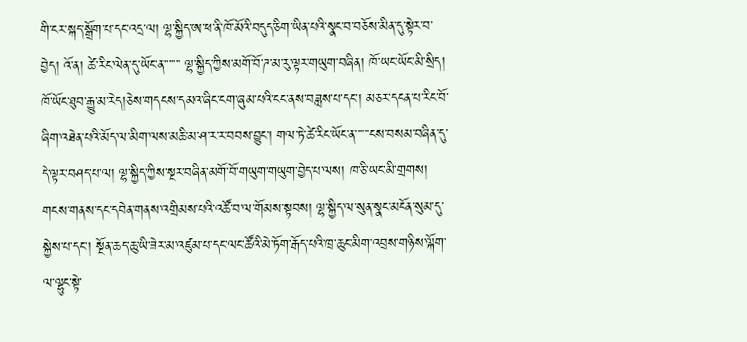གི་ངར་སྐད་སྒྲོག་པ་དང་འདྲ་ལ། ལྷ་སྐྱིད་ཨ་ཕ་ནི་ཁོ་མོའི་བདུད་ཅིག་ཡིན་པའི་སྣང་བ་བཅོས་མིན་དུ་སྟེར་བ་བྱེད། འོ་ན། ཚེ་རིང་ལེན་དུ་ཡོང་ན་་་་་་་ ལྷ་སྐྱིད་ཀྱིས་མགོ་བོ་ཌ་མ་རུ་ལྟར་གཡུག་བཞིན། ཁོ་ཡང་ཡོང་མི་སྲིད། ཁོ་ཡོང་ཐུབ་རྒྱུ་མ་རེད།ཅེས་གདངས་དམའ་ཞིང་ངག་ཞུམ་པའི་ངང་ནས་བཟླས་པ་དང་། མཅར་དངན་པ་རིང་བོ་ཞིག་འཐེན་པའི་མོད་ལ་མིག་ལས་མཆི་མ་ཤ་ར་ར་བབས་བྱུང་། གལ་ཏེ་ཚེ་རིང་ཡོང་ན་་་་་་ངས་བསམ་བཞིན་དུ་དེ་ལྟར་བཤད་པ་ལ། ལྷ་སྐྱིད་ཀྱིས་སྔར་བཞིན་མགོ་བོ་གཡུག་གཡུག་བྱེད་པ་ལས། ཁ་ཅི་ཡང་མི་གྲགས། གངས་གནས་དང་དབེན་གནས་འགྲིམས་པའི་འཚོ་བ་ལ་གོམས་སྟབས། ལྷ་སྐྱིད་ལ་སུན་སྣང་མངོན་སུམ་དུ་སྐྱེས་པ་དང་། སྔོན་ཆད་ཆུ་ཡི་ཟེར་མ་འཛུམ་པ་དང་ལང་ཚོའི་མེ་ཏོག་རྒོད་པའི་ཁྲ་ཆུང་མིག་འབྲས་གཉིས་ལྐོག་ལ་ལྷུང་སྟེ་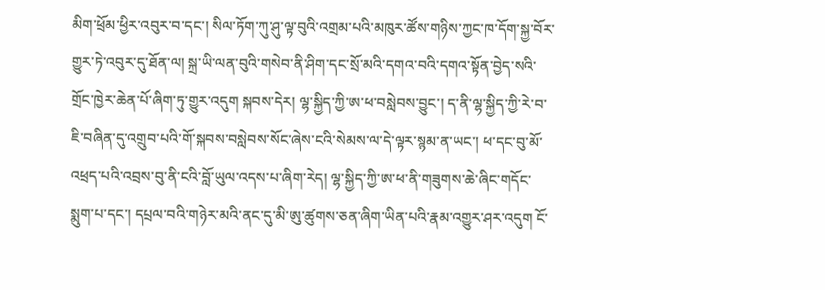མིག་ཕྲོམ་ཕྱིར་འབུར་བ་དང་། སིལ་ཏོག་ཀུ་ཤུ་ལྟ་བུའི་འགྲམ་པའི་མཁུར་ཚོས་གཉིས་ཀྱང་ཁ་དོག་སྐྱ་བོར་གྱུར་ཏེ་འབུར་དུ་ཐོན་ལ། སྐྲ་ཡི་ལན་བུའི་གསེབ་ནི་ཤིག་དང་སྲོ་མའི་དགའ་བའི་དགའ་སྟོན་བྱེད་སའི་གྲོང་ཁྱེར་ཆེན་པོ་ཞིག་ཏུ་གྱུར་འདུག སྐབས་དེར། ལྷ་སྐྱིད་ཀྱི་ཨ་ཕ་བསླེབས་བྱུང་། ད་ནི་ལྷ་སྐྱིད་ཀྱི་རེ་བ་ཇི་བཞིན་དུ་འགྲུབ་པའི་གོ་སྐབས་བསླེབས་སོང་ཞེས་ངའི་སེམས་ལ་དེ་ལྟར་སྙམ་ན་ཡང་། ཕ་དང་བུ་མོ་འཕྲད་པའི་འབྲས་བུ་ནི་ངའི་བློ་ཡུལ་འདས་པ་ཞིག་རེད། ལྷ་སྐྱིད་ཀྱི་ཨ་ཕ་ནི་གཟུགས་ཆེ་ཞིང་གདོང་སྨུག་པ་དང་། དཔྲལ་བའི་གཉེར་མའི་ནང་དུ་མི་ཨུ་ཚུགས་ཅན་ཞིག་ཡིན་པའི་རྣམ་འགྱུར་ཤར་འདུག ངོ་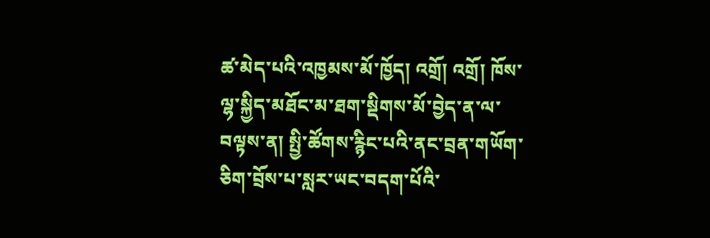ཚ་མེད་པའི་འཁྱམས་མོ་ཁྱོད། འགྲོ། འགྲོ། ཁོས་ལྷ་སྐྱིད་མཐོང་མ་ཐག་སྡིགས་མོ་བྱེད་ན་ལ་བལྟས་ན། སྤྱི་ཚོགས་རྙིང་པའི་ནང་བྲན་གཡོག་ཅིག་བྲོས་པ་སླར་ཡང་བདག་པོའི་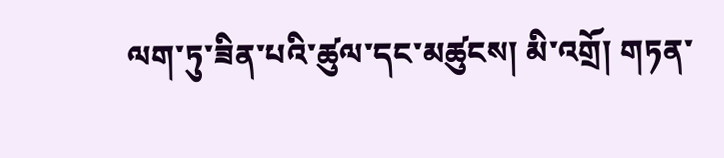ལག་ཏུ་ཟིན་པའི་ཚུལ་དང་མཚུངས། མི་འགྲོ། གཏན་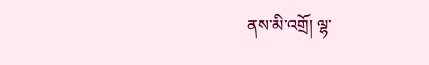ནས་མི་འགྲོ། ལྷ་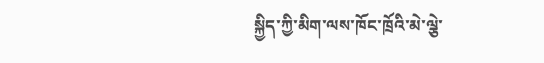སྐྱིད་ཀྱི་མིག་ལས་ཁོང་ཁྲོའི་མེ་ལྕེ་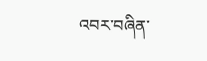འབར་བཞིན་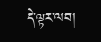དེ་ལྟར་ལབ།